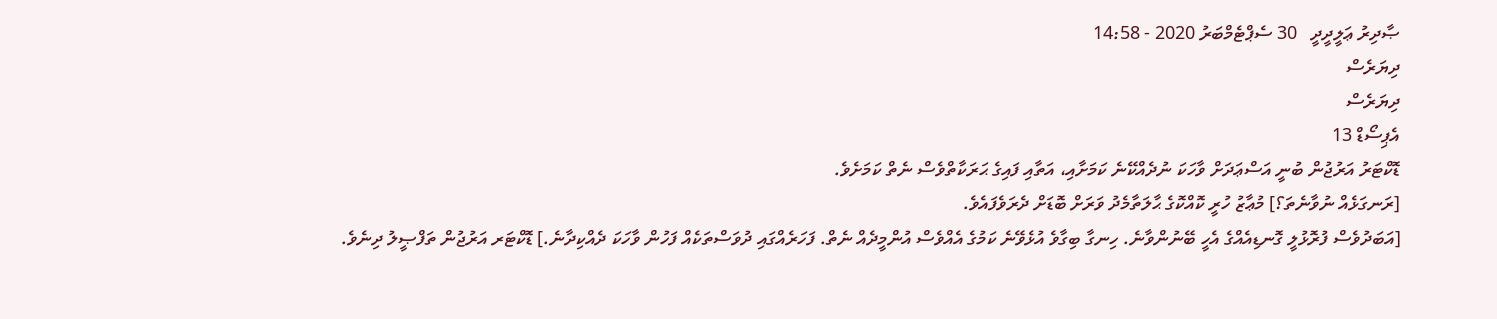ޞާދިރު ޢަލީދީދީ   30 ސެޕްޓެމްބަރު 2020 - 14:58
ދިޔަރެސް
ދިޔަރެސް
އެޕިސޯޑް 13
ޑޮކްޓަރު އަރުޖުން ބުނީ އަސްޢަދަށް ވާހަކަ ނުދެއްކޭނެ ކަމަށާއި، އަތާއި ފައިގެ ޙަރަކާތްވެސް ނެތް ކަމަށެވެ.
[ރަނގަޅެއް ނުވާނެތަ؟] މުޢާޒު ހުރީ ކޮއްކޮގެ ޙާލަތާމެދު ވަރަށް ބޮޑަށް ދެރަވެފައެވެ.
[އަބަދުވެސް ފުރޮޅުލީ ގޮނޑިއެއްގެ އެހީ ބޭނުންވާނެ. ހިނގާ ބިގާވެ އުޅެވޭނެ ކަމުގެ އެއްވެސް އުންމީދެއް ނެތް. ފަހަރެއްގައި ދުވަސްތަކެއް ފަހުން ވާހަކަ ދެއްކިދާނެ.] ޑޮކްޓަރ އަރުޖުން ތަފްޞީލު ދިނެވެ.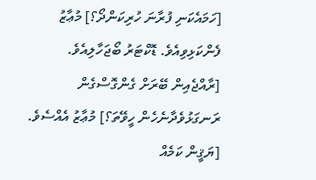[ހަމައެކަނި ފުރާނަ ހުރިކަންދޯ؟] މުޢާޒު ފެންކަޅިވިއެވެ. ޑޮކްޓަރު ބޯޖަހާލިއެވެ.
[ރާއްޖެއިން ބޭރަށް ގެންގޮސްގެން ރަނގަޅުވެދާނެހެން ހީވޭތަ؟] މުޢާޒު އެއްސެވެ.
[ޔަޤީން ކަމެއް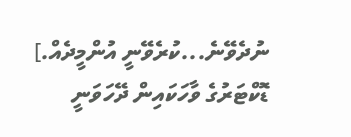ނުދެވޭނެ...ކުރެވޭނީ އުންމީދެއް.] ޑޮކްޓަރުގެ ވާހަކައިން ދޭހަވަނީ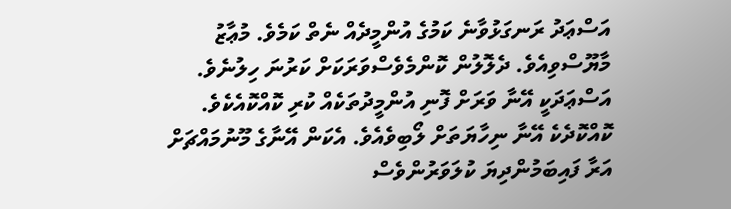އަސްޢަދު ރަނގަޅުވާނެ ކަމުގެ އުންމީދެއް ނެތް ކަމެވެ. މުޢާޒު މާޔޫސްވިއެވެ. ދެލޮލުން ކޮންމެވެސްވަރަކަށް ކަރުނަ ހިލުނެވެ. އަސްޢަދަކީ އޭނާ ވަރަށް ފޮނި އުންމީދުތަކެއް ކުރި ކޮއްކޮއެކެވެ. ކޮއްކޮދެކެ އޭނާ ނިހާޔަތަށް ލޯބިވެއެވެ. އެކަން އޭނާގެ މޫނުމައްޗަށް އަރާ ފައިބަމުންދިޔަ ކުލަވަރުންވެސް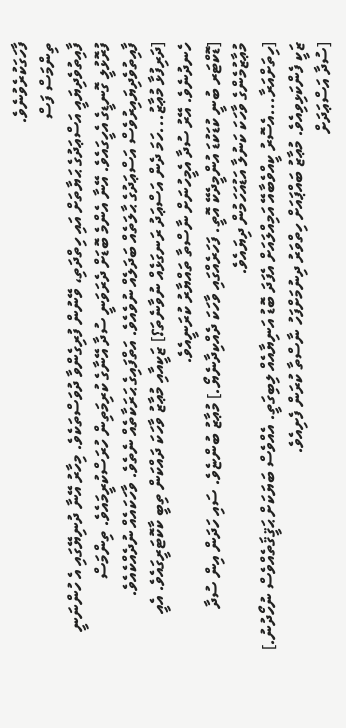ފާހަގަކުރެވުނެވެ.
ތިންމަސް ފަސް
ފާއިތުވެދިޔައީ އަސްޢަދުގެ ޙަޔާތަށް އައި ހިތްދަތި، ވޭނުން ފުރިގެންވާ ދުވަސްތަކެވެ. މިހާރު އޭނާ ދުނިޔޭގައި އެ ހުންނަނީ ފުރޮޅުލީ ގޮނޑީގެ އެހީގައެވެ. އޭނާ އެންމެ ބޮޑަށް ދެރަވަނީ ސުދާ އޭނާގެ ކުރިމަތިން ހުރަސްކުރީމައެވެ. ތިންމަސް ފާއިތުވެދިޔައިރުވެސް އަސްޢަދުގެ ޙާލަތެއް ބަދަލެއް ނުވެއެވެ. އަތްފައިގެ ޙަރަކާތެއް ނެތެވެ. ވާހަކައެއް ނުދެއްކެއެވެ.
[ދަރިފުޅާ މުޢާޒު...ހަމަ ދެން އަސްޢަދު ރަނގަޅެއް ނުވާނެތަ؟] ޒަކީއާއި މުޢާޒު ވާހަކަ ދައްކަން ތިބީ ކާކޮޓަރީގައެވެ. އެއީ ހެނދުނެވެ. އޭރު ސުދާ އެމީހުނަށް ނާސްތާ ތައްޔާރު ކުރަނީއެވެ.
[ޑޮކްޓަރ ބުނީ ކުޑަކުޑަ އުންމީދެކޭ އޮތީ. ފަހަރެއްގައި ވާހަކަ ދެއްކިދާނެޔޯ.] މުޢާޒު ބުންޏެވެ. ސައި ހަދަން އިން ސުދާ މުޢާޒުމެންގެ ވާހަކަ ކަނުލާ އަޑުއަހަމުން ދިޔައެވެ.
[ހިތަށްއަރާ...އެސޮރު ކީއްވެބާއޭ އަމިއްލައަށް އެފަދަ ބޮޑު އަނިޔާއެއް ލިބިގަތީ. އެއްވެސް ބަޔަކަށް ޙަޤީޤަތެއްވެސް ނުހޯދުނު.] ޒަކީ ފެންކަޅިވިއެވެ. މުޢާޒު ބައްޕައަށް ހިތްވަރު ދިނުމަށްފަހު ނާސްތާ ކުރަން ފެށިއެވެ.
[ސުދާ އަސްޢަދަށް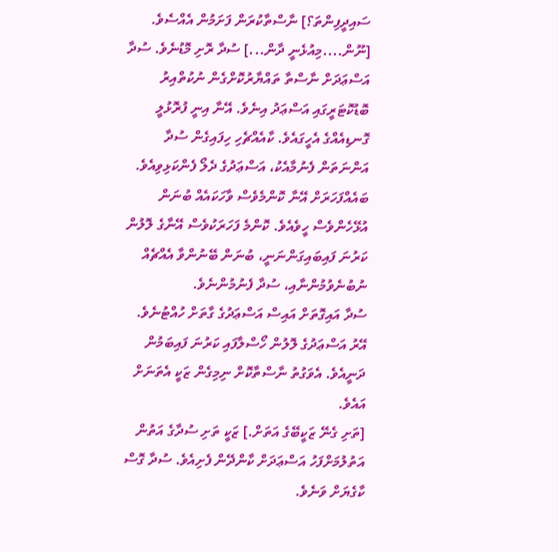ސައިދީފިންތަ؟] ނާސްތާކުރަން ފަށަމުން އެއްސެވެ.
[ނޫން....މިއުޅެނީ ދާން...] ސުދާ ރޮށި މޮޑުނެވެ. ސުދާ އަސްޢަދަށް ނާސްތާ ތައްޔާރުކޮށްގެން ނުކުތްއިރު ބޮޑުކޮޓަރީގައި އަސްޢަދު އިނެވެ. އޭނާ އިނީ ފުރޮޅުލީ ގޮނޑިއެއްގެ އެހީގައެވެ. ކާއެއްޗެހި ހިފައިގެން ސުދާ އަންނަތަން ފެނުމާއެކު، އަސްޢަދުގެ ދެލޯ ފެންކަޅިވިއެވެ. ބައެއްފަހަރަށް އޭނާ ކޮންމެވެސް ވާހަކައެއް ބުނަން އުޅޭހެންވެސް ހީވެއެވެ. ކޮންމެ ފަހަރަކުވެސް އޭނާގެ ލޮލުން ކަރުނަ ފައިބައިގަންނަނީ، ބުނަން ބޭނުންވާ އެއްޗެއް ނުބުނެވުމުންނާއި، ސުދާ ފެނުމުންނެވެ.
ސުދާ އައިގޮތަށް އައިސް އަސްޢަދުގެ ގާތަށް ހުއްޓުނެވެ. އޭރު އަސްޢަދުގެ ލޮލުން ހޯސްލާފައި ކަރުނަ ފައިބަމުން ދަނީއެވެ. އެވަގުތު ނާސްތާކޮށް ނިމިގެން ޒަކީ އެތަނަށް އައެވެ.
[ތަށި ގެނޭ ޒަކީބޭގެ އަތަށް.] ޒަކީ ތަށި ސުދާގެ އަތުން އަތުލުމަށްފަހު އަސްޢަދަށް ކާންދޭން ފެށިއެވެ. ސުދާ ގޮސް ކާގެޔަށް ވަނެވެ.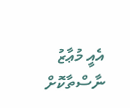އެއީ މުޢާޒު ނާސްތާކޮށް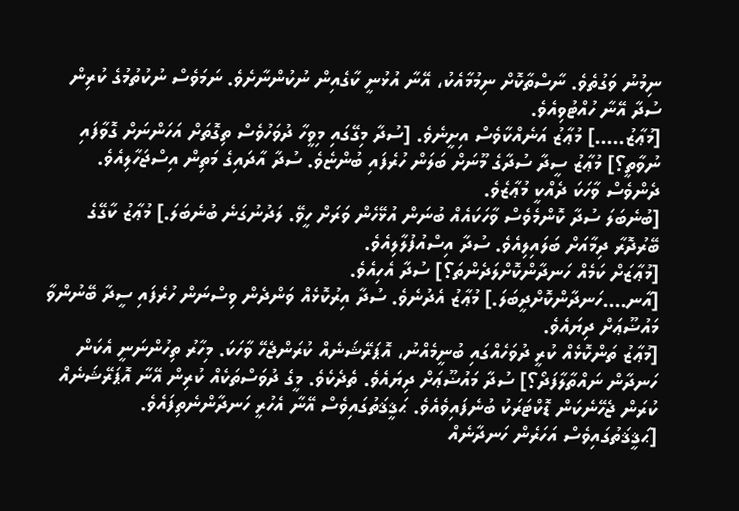ނިމުނު ވަގުތެވެ. ނާސްތާކޮށް ނިމުމާއެކު، އޭނާ އުޅުނީ ކާގެއިން ނުކުންނާށެވެ. ނަމަވެސް ނުކުތުމުގެ ކުރިން ސުދާ އޭނާ ހުއްޓުވިއެވެ.
[މުޢާޒު.....] މުޢާޒު އަނެއްކާވެސް އިށީނެވެ. [ސުދާ މިގޭގައި މިވީހާ ދުވަހުވެސް ތިގޮތަށް އަހަންނަށް ގޮވާފައި ނުވާތީ؟] މުޢާޒު ސީދާ ސުދާގެ މޫނަށް ބަލަން ހުރެފައި ބުންޏެވެ. ސުދާ އާދައިގެ މަތިން އިސްޖަހާލިއެވެ. ދެންވެސް ވާހަކަ ދެއްކީ މުޢާޒެވެ.
[ބުނެބަލަ ސުދާ ކޮންމެވެސް ވާހަކައެއް ބުނަން އުޅޭހެން ވަރަށް ހީވޭ. ލަދުނުގަނެ ބުނެބަލަ.] މުޢާޒު ކާގޭގެ ބޭރުދޮރާ ދިމާއަށް ބަލައިލިއެވެ. ސުދާ އިސްއުފުލާލިއެވެ.
[މުޢާޒަށް ކަމެއް ހަނދާންކޮށްލަދެންތަ؟] ސުދާ އެހިއެވެ.
[އާނ....ހަނދާންކޮށްދީބަލަ.] މުޢާޒު އެދުނެވެ. ސުދާ އިރުކޮޅެއް ވަންދެން ވިސްނަން ހުރެފައި ސީދާ ބޭނުންވާ މައުޟޫޢަށް ދިޔައެވެ.
[މުޢާޒު ތަންކޮޅެއް ކުރީ ދުވަހެއްގައި ބުނީމެއްނު، އޮޕަރޭޝަނެއް ކުރަންޖެހޭ ވާހަކަ. މިހާރު ތިހުންނަނީ އެކަން ހަނދާން ނައްތާލާފަދޯ؟] ސުދާ މައުޟޫޢަށް ދިޔައެވެ. ތެދެކެވެ. މީގެ ދުވަސްތަކެއް ކުރިން އޭނާ އޮޕަރޭޝަނެއް ކުރަން ޖެހޭނެކަން ޑޮކްޓަރަކު ބުނެފައިވެއެވެ. ޙަޤީޤަތުގައިވެސް އޭނާ އެހުރީ ހަނދާންނެތިފައެވެ.
[ޙަޤީޤަތުގައިވެސް އަހަރެން ހަނދާނެއް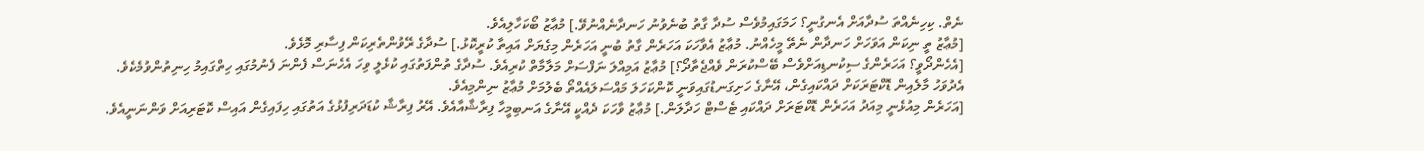ނެތް. ކިހިނެއްތަ ސުދާއަށް އެނގުނީ؟ ހަމަގައިމުވެސް ސުދާ ގާތު ބުނެވުނު ހަނދާނެއްނުވޭ.] މުޢާޒު ބޯކަހާލިއެވެ.
[މުޢާޒު ތީ ނިކަން އަވަހަށް ހަނދާން ނެތޭ މީހެއްނު. މުޢާޒު އެވާހަކަ އަހަރެން ގާތު ބުނީ އަހަރެން މިގެޔަށް އައިތާ ކުރީކޮޅު.] ސުދާގެ ރޭވުންތެރިކަން ފިސާރި މޮޅެވެ.
[އެހެންދޯވީ؟ އަހަރެންގެ ސިކުނޑިއަށްވެސް ބޭސްކުރަން ވެއްޖެތާދޯ؟] މުޢާޒު އަމިއްލަ ނަފްސަށް މަލާމާތް ކުރިއެވެ. ސުދާގެ ތުންފަތުގައި ކުޅެލީ ވިހަ އެހެނަސް ފެންނަ ފެނުމުގައި ހިތްގައިމު ހިނިތުންވުމެކެވެ. އެދުވަހު މާލެއިން ޑޮކްޓަރަކަށް ދައްކައިގެން، އޭނާގެ ހަށިގަނޑުގައިވަނީ ކޮންކަހަލަ މައްސަލައެއްތޯ ބެލުމަށް މުޢާޒު ނިންމިއެވެ.
[އަހަރެން މިއުޅެނީ މިއަދު އަހަރެން ޑޮކްޓަރަށް ދައްކައި ޓެސްޓް ހަދާލަން.] މުޢާޒު ވާހަކަ ދެއްކީ އޭނާގެ އަނބިމީހާ ފިރާޝާއާއެވެ. އޭރު ފިރާޝާ ކުޑަދަރިފުޅުގެ އަތުގައި ހިފައިގެން އައިސް ކޮޓަރިއަށް ވަންނަނީއެވެ.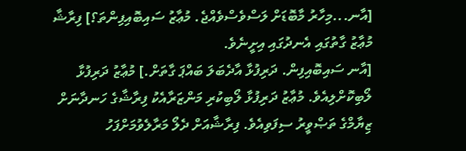[އާނ...މިހާރު މާބޮޑަށް ލަސްވެސްވެއްޖެ. މުޢާޒު ސައިބޮއިފިންތަ؟] ފިރާޝާ މުޢާޒު ގާތުގައި އެނދުގައި އިށީނެވެ.
[އާނ ސައިބޮއިފިން. ދަރިފުޅާ އާދެބަލަ ބައްޕަ ގާތަށް.] މުޢާޒު ދަރިފުޅާ ލޯބިކޮށްލިއެވެ. މުޢާޒު ދަރިފުޅާ ލޯބިކުރި މަންޒަރާއެކު ފިރާޝާގެ ހަނދާނަށް ޒިޔާމްގެ ތަޞްވީރު ސިފަވިއެވެ. ފިރާޝާއަށް ދެލޯ މަރާލެވުމަށްފަހު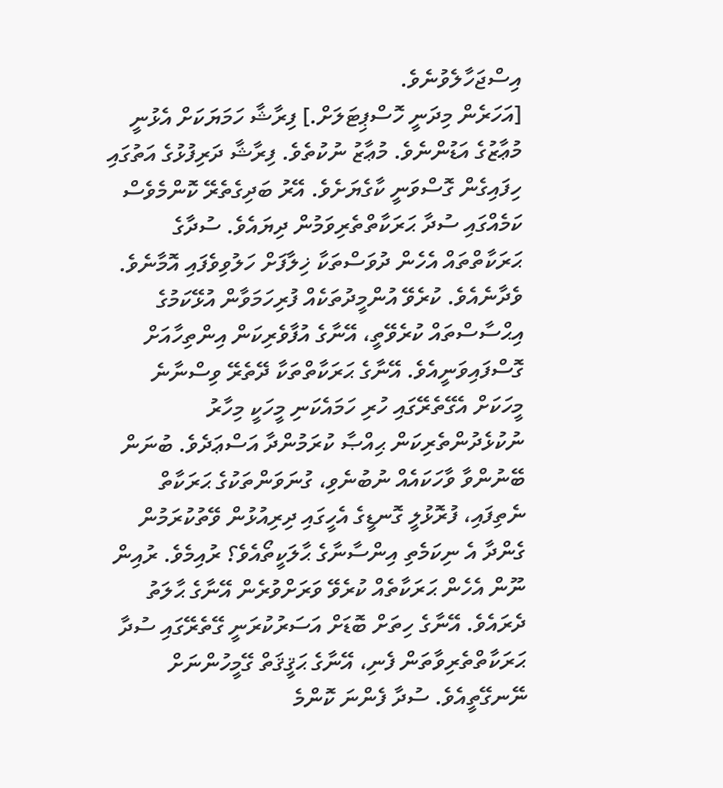އިސްޖަހާލެވުނެވެ.
[އަހަރެން މިދަނީ ހޮސްޕިޓަލަށް.] ފިރާޝާ ހަމަޔަކަށް އެޅުނީ މުޢާޒުގެ އަޑުންނެވެ. މުޢާޒު ނުކުތެވެ. ފިރާޝާ ދަރިފުޅުގެ އަތުގައި ހިފައިގެން ގޮސްވަނީ ކާގެޔަށެވެ. އޭރު ބަދިގެތެރޭ ކޮންމެވެސް ކަމެއްގައި ސުދާ ޙަރަކާތްތެރިވަމުން ދިޔައެވެ. ސުދާގެ ޙަރަކާތްތައް އެހެން ދުވަސްތަކާ ޚިލާފަށް ހަލުވިވެފައި އޮމާނެވެ. ވެދާނެއެވެ. ކުރެވޭ އުންމީދުތަކެއް ފުރިހަމަވާން އުޅޭކަމުގެ އިޙްސާސްތައް ކުރެވޭތީ، އޭނާގެ އުފާވެރިކަން އިންތިހާއަށް ގޮސްފައިވަނީއެވެ. އޭނާގެ ޙަރަކާތްތަކާ ދޭތެރޭ ވިސްނާނެ މީހަކަށް އެގޭތެރޭގައި ހުރި ހަމައެކަނި މީހަކީ މިހާރު ނުކުޅެދުންތެރިކަން ޙިއްޞާ ކުރަމުންދާ އަސްޢަދެވެ. ބުނަން ބޭނުންވާ ވާހަކައެއް ނުބުނެވި، ގުނަވަންތަކުގެ ޙަރަކާތް ނެތިފައި، ފުރޮޅުލީ ގޮނޑީގެ އެހީގައި ދިރިއުޅުން ވޭތުކުރަމުން ގެންދާ އެ ނިކަމެތި އިންސާނާގެ ޙާލަކީތޯއެވެ؟ ރުއިމެވެ. ރުއިން ނޫން އެހެން ޙަރަކާތެއް ކުރެވޭ ވަރަށްވުރެން އޭނާގެ ޙާލަތު ދެރައެވެ. އޭނާގެ ހިތަށް ބޮޑަށް އަސަރުކުރަނީ ގޭތެރޭގައި ސުދާ ޙަރަކާތްތެރިވާތަން ފެނި، އޭނާގެ ޙަޤީޤަތް ގޭމީހުންނަށް ނޭނގޭތީއެވެ. ސުދާ ފެންނަ ކޮންމެ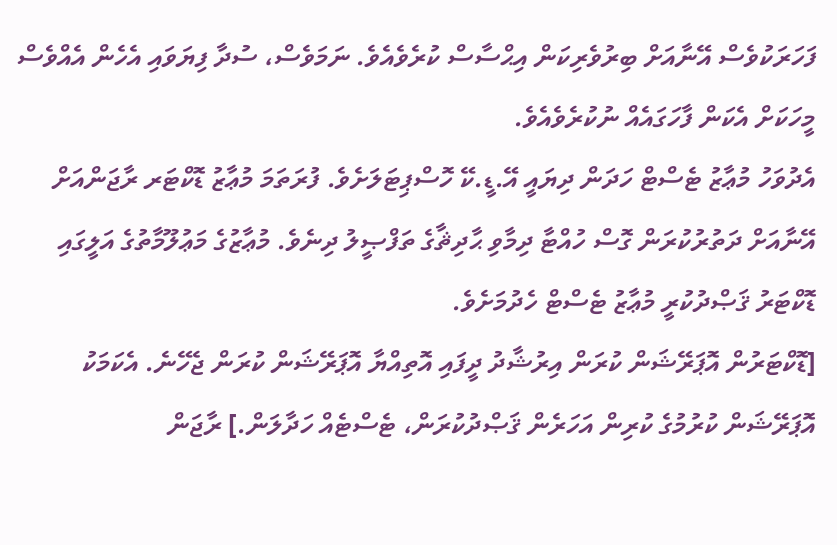ފަހަރަކުވެސް އޭނާއަށް ބިރުވެރިކަން އިޙްސާސް ކުރެވެއެވެ. ނަމަވެސް، ސުދާ ފިޔަވައި އެހެން އެއްވެސް މީހަކަށް އެކަން ފާހަގައެއް ނުކުރެވެއެވެ.
އެދުވަހު މުޢާޒު ޓެސްޓް ހަދަން ދިޔައީ އޭ.ޑީ.ކޭ ހޮސްޕިޓަލަށެވެ. ފުރަތަމަ މުޢާޒު ޑޮކްޓަރ ރާޖަންއަށް އޭނާއަށް ދަތުރުކުރަން ގޮސް ހުއްޓާ ދިމާވި ޙާދިޘާގެ ތަފްޞީލު ދިނެވެ. މުޢާޒުގެ މަޢުލޫމާތުގެ އަލީގައި ޑޮކްޓަރު ޤަޞްދުކުރީ މުޢާޒު ޓެސްޓް ހެދުމަށެވެ.
[ޑޮކްޓަރުން އޮޕަރޭޝަން ކުރަން އިރުޝާދު ދީފައި އޮތިއްޔާ އޮޕަރޭޝަން ކުރަން ޖެހޭނެ. އެކަމަކު އޮޕަރޭޝަން ކުރުމުގެ ކުރިން އަހަރެން ޤަޞްދުކުރަން، ޓެސްޓެއް ހަދާލަން.] ރާޖަން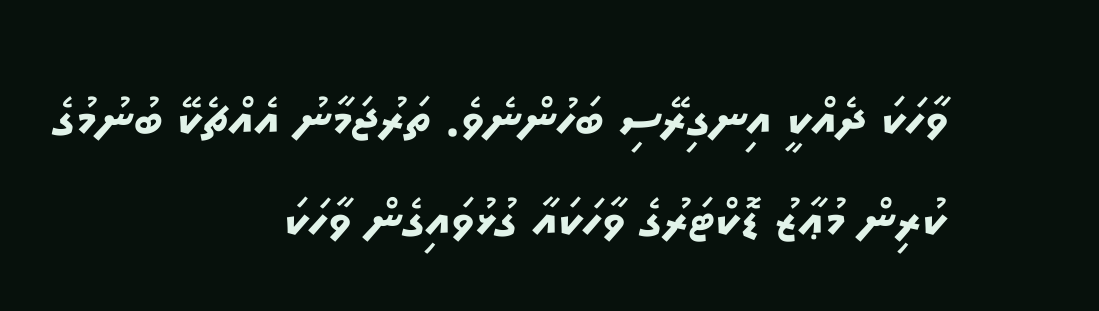ވާހަކަ ދެއްކީ އިނގިރޭސި ބަހުންނެވެ. ތަރުޖަމާނު އެއްޗެކޭ ބުނުމުގެ ކުރިން މުޢާޒު ޑޮކްޓަރުގެ ވާހަކައާ ގުޅުވައިގެން ވާހަކަ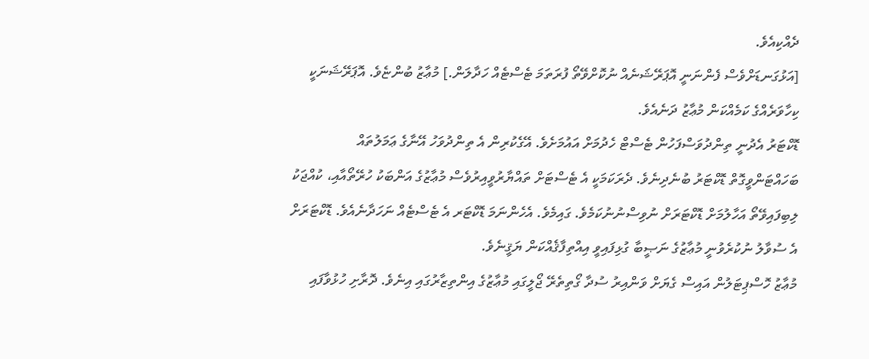ދެއްކިއެވެ.
[އަޅުގަނޑަށްވެސް ފެންނަނީ އޮޕަރޭޝަނެއް ނުކޮށްވޭތޯ ފުރަތަމަ ޓެސްޓެއް ހަދާލަން.] މުޢާޒު ބުންޏެވެ. އޮޕަރޭޝަނަކީ ކިހާވަރެއްގެ ކަމެއްކަން މުޢާޒު ދަނެއެވެ.
ޑޮކްޓަރު އެދުނީ ތިންދުވަސްފަހުން ޓެސްޓް ހެދުމަށް އައުމަށެވެ. އޭގެކުރިން އެ ތިންދުވަހު އޭނާގެ ޢަމަލުތައް ބަހައްޓަންވީގޮތް ޑޮކްޓަރު ބުނެދިނެވެ. ދެރަކަމަކީ އެ ޓެސްޓަށް ތައްޔާރުވީއިރުވެސް މުޢާޒުގެ އަންބަކު ހުރޭތޯއާއި، ކުއްޖަކު ލިބިފައިވޭތޯ އަހާލުމަށް ޑޮކްޓަރަށް ނުވިސްނުނުކަމެވެ. ގައިމެވެ. އެހެންނަމަ ޑޮކްޓަރ އެ ޓެސްޓެއް ނަހަދާނެއެވެ. ޑޮކްޓަރަށް އެ ސުވާލު ނުކުރެވުނީ މުޢާޒުގެ ނަޞީބާ ގުޅިފައިވީ އިއްތިފާޤެއްކަން ޔަޤީނެވެ.
މުޢާޒު ހޮސްޕިޓަލުން އައިސް ގެޔަށް ވަންއިރު ސުދާ ގޯތިތެރޭ ޖޯލީގައި މުޢާޒުގެ އިންތިޒާރުގައި އިނެވެ. ދޮރާށި ހުޅުވާފައި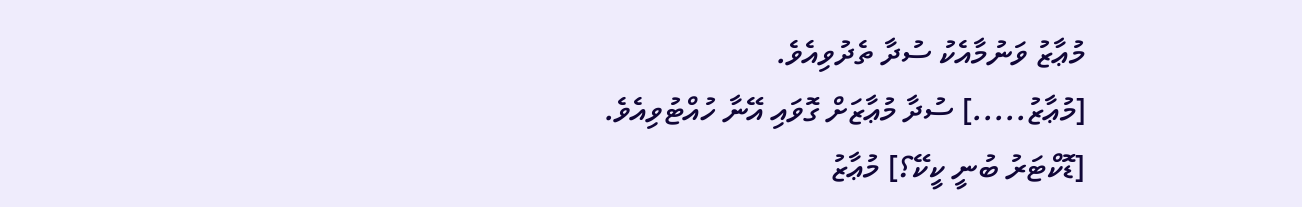މުޢާޒު ވަނުމާއެކު ސުދާ ތެދުވިއެވެ.
[މުޢާޒު.....] ސުދާ މުޢާޒަށް ގޮވައި އޭނާ ހުއްޓުވިއެވެ.
[ޑޮކްޓަރު ބުނީ ކީކޭ؟] މުޢާޒު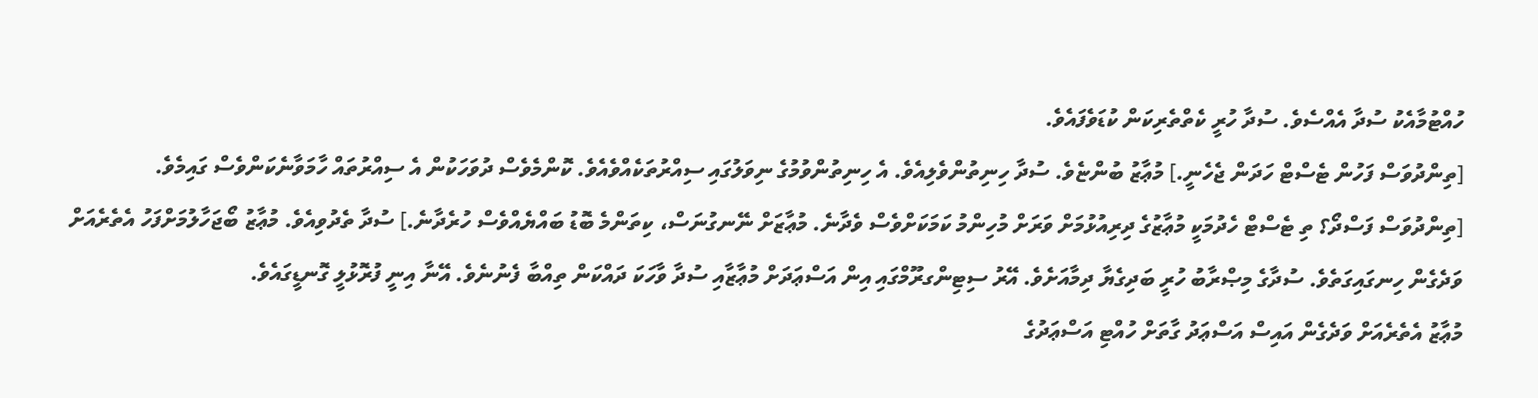ހުއްޓުމާއެކު ސުދާ އެއްސެވެ. ސުދާ ހުރީ ކެތްތެރިކަން ކުޑަވެފައެވެ.
[ތިންދުވަސް ފަހުން ޓެސްޓް ހަދަން ޖެހެނީ.] މުޢާޒު ބުންޏެވެ. ސުދާ ހިނިތުންވެލިއެވެ. އެ ހިނިތުންވުމުގެ ނިވަލުގައި ސިއްރުތަކެއްވެއެވެ. ކޮންމެވެސް ދުވަހަކުން އެ ސިއްރުތައް ހާމަވާނެކަންވެސް ގައިމެވެ.
[ތިންދުވަސް ފަސްދޯ؟ ތި ޓެސްޓް ހެދުމަކީ މުޢާޒުގެ ދިރިއުޅުމަށް ވަރަށް މުހިންމު ކަމަކަށްވެސް ވެދާނެ. މުޢާޒަށް ނޭނގުނަސް، ކިތަންމެ ބޮޑު ބައްޔެއްވެސް ހުރެދާނެ.] ސުދާ ތެދުވިއެވެ. މުޢާޒު ބޯޖަހާލުމަށްފަހު އެތެރެއަށް ވަދެގެން ހިނގައިގަތެވެ. ސުދާގެ މިޞްރާބު ހުރީ ބަދިގެޔާ ދިމާއަށެވެ. އޭރު ސިޓިންގރޫމްގައި އިން އަސްޢަދަށް މުޢާޒާއި ސުދާ ވާހަކަ ދައްކަން ތިއްބާ ފެނުނެވެ. އޭނާ އިނީ ފުރޮޅުލީ ގޮނޑީގައެވެ.
މުޢާޒު އެތެރެއަށް ވަދެގެން އައިސް އަސްޢަދު ގާތަށް ހުއްޓި އަސްޢަދުގެ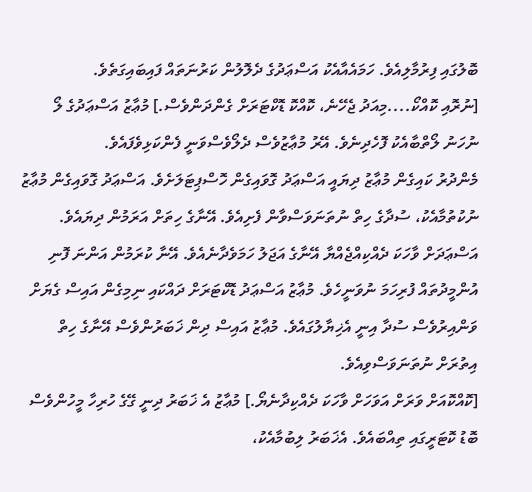ބޮލުގައި ފިރުމާލިއެވެ. ހަމައެއާއެކު އަސްޢަދުގެ ދެލޮލުން ކަރުނަތައް ފައިބައިގަތެވެ.
[ނުރޮއި ކޮއްކޯ....މިއަދު ޖެހޭނެ، ކޮއްކޮ ޑޮކްޓަރަށް ގެންދަންވެސް.] މުޢާޒު އަސްޢަދުގެ ލޯ ނުހަނު ލޯތްބާއެކު ފޮހެދިނެވެ. އޭރު މުޢާޒުވެސް ދެލޯވެސްވަނީ ފެންކަޅިވެފައެވެ.
މެންދުރު ކައިގެން މުޢާޒު ދިޔައީ އަސްޢަދު ގޮވައިގެން ހޮސްޕިޓަލަށެވެ. އަސްޢަދު ގޮވައިގެން މުޢާޒު ނުކުތުމާއެކު، ސުދާގެ ހިތް ނުތަނަވަސްވާން ފެށިއެވެ. އޭނާގެ ހިތަށް އަރަމުން ދިޔައެވެ. އަސްޢަދަށް ވާހަކަ ދެއްކިއްޖެއްޔާ އޭނާގެ އަޖަލު ހަމަވެދާނެއެވެ. އޭނާ ކުރަމުން އަންނަ ފޮނި އުންމީދުތައް ފުރިހަމަ ނުވަނީހެވެ. މުޢާޒު އަސްޢަދު ޑޮކްޓަރަށް ދައްކައި ނިމިގެން އައިސް ގެޔަށް ވަންއިރުވެސް ސުދާ އިނީ އެޚިޔާލުގައެވެ. މުޢާޒު އައިސް ދިން ޚަބަރުންވެސް އޭނާގެ ހިތް އިތުރަށް ނުތަނަވަސްވިއެވެ.
[ކޮއްކޮއަށް ވަރަށް އަވަހަށް ވާހަކަ ދެއްކިދާނެޔޯ.] މުޢާޒު އެ ޚަބަރު ދިނީ ގޭގެ ހުރިހާ މީހުންވެސް ބޮޑު ކޮޓަރީގައި ތިއްބައެވެ. އެޚަބަރު ލިބުމާއެކު،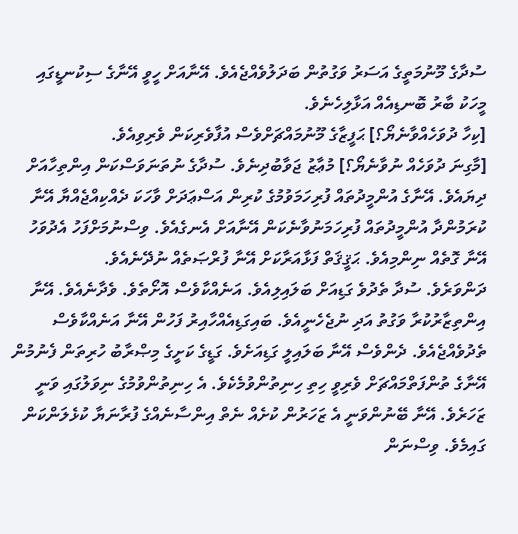ސުދާގެ މޫނުމަތީގެ އަސަރު ވަގުތުން ބަދަލުވެއްޖެއެވެ. އޭނާއަށް ހީވީ އޭނާގެ ސިކުނޑީގައި މީހަކު ބާރު ބޮނޑިއެއް އަޅާލިހެނެވެ.
[ކިހާ ދުވަހެއްވާނެޔޯ؟] ޙަފީޒާގެ މޫނުމައްޗަށްވެސް އުފާވެރިކަން ވެރިވިއެވެ.
[މާގިނަ ދުވަހެއް ނުވާނެޔޯ؟] މުޢާޒު ޖަވާބުދިނެވެ. ސުދާގެ ނުތަނަވަސްކަން އިންތިހާއަށް ދިޔައެވެ. އޭނާގެ އުންމީދުތައް ފުރިހަމަވުމުގެ ކުރިން އަސްޢަދަށް ވާހަކަ ދެއްކިއްޖެއްޔާ އޭނާ ކުރަމުންދާ އުންމީދުތައް ފުރިހަމަނުވާނެކަން އޭނާއަށް އެނގެއެވެ. ވިސްނުމަށްފަހު އެދުވަހު އޭނާ ގޮތެއް ނިންމިއެވެ. ޙަޤީޤަތް ފަޅާއަރާކަށް އޭނާ ފުރްޞަތެއް ނުދޭނެއެވެ.
ދަންވަރެވެ. ސުދާ ތެދުވެ ގަޑިއަށް ބަލައިލިއެވެ. އަނެއްކާވެސް އޮށޯތެވެ. ވެދާނެއެވެ. އޭނާ އިންތިޒާރުކުރާ ވަގުތު އަދި ނުޖެހެނީއެވެ. ބައިގަޑިއެއްހާއިރު ފަހުން އޭނާ އަނެއްކާވެސް ތެދުވެއްޖެއެވެ. ދެންވެސް އޭނާ ބަލައިލީ ގަޑިއަށެވެ. ގަޑީގެ ކަށީގެ މިޞްރާބު ހުރިތަން ފެނުމުން އޭނާގެ ތުންފަތްމައްޗަށް ވެރިވީ ހިތި ހިނިތުންވުމެކެވެ. އެ ހިނިތުންވުމުގެ ނިވަލުގައި ވަނީ ޒަހަރެވެ. އޭނާ ބޭނުންވަނީ އެ ޒަހަރުން ކުށެއް ނެތް އިންސާނެއްގެ ފުރާނަޔާ ކުޅެލަންކަން ގައިމެވެ. ވިސްނަން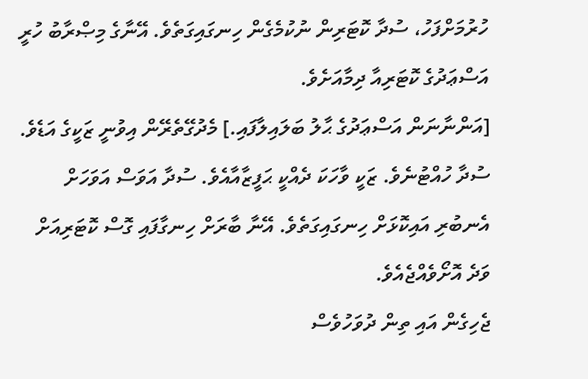ހުރުމަށްފަހު، ސުދާ ކޮޓަރިން ނުކުމެގެން ހިނގައިގަތެވެ. އޭނާގެ މިޞްރާބު ހުރީ އަސްޢަދުގެ ކޮޓަރިއާ ދިމާއަށެވެ.
[އަންނާނަން އަސްޢަދުގެ ޙާލު ބަލައިލާފައި.] މެދުގޭތެރޭން އިވުނީ ޒަކީގެ އަޑެވެ. ސުދާ ހުއްޓުނެވެ. ޒަކީ ވާހަކަ ދެއްކީ ޙަފީޒާއާއެވެ. ސުދާ އަވަސް އަވަހަށް އެނބުރި އައިކޮޅަށް ހިނގައިގަތެވެ. އޭނާ ބާރަށް ހިނގާފައި ގޮސް ކޮޓަރިއަށް ވަދެ އޮށޯވެއްޖެއެވެ.
ޖެހިގެން އައި ތިން ދުވަހުވެސް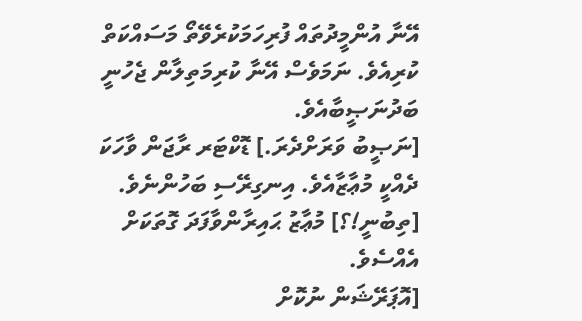އޭނާ އުންމީދުތައް ފުރިހަމަކުރެވޭތޯ މަސައްކަތް ކުރިއެވެ. ނަމަވެސް އޭނާ ކުރިމަތިލާން ޖެހުނީ ބަދުނަޞީބާއެވެ.
[ނަޞީބު ވަރަށްދެރަ.] ޑޮކްޓަރ ރާޖަން ވާހަކަ ދެއްކީ މުޢާޒާއެވެ. އިނގިރޭސި ބަހުންނެވެ.
[ތިބުނީ!؟] މުޢާޒު ޙައިރާންވާފަދަ ގޮތަކަށް އެއްސެވެ.
[އޮޕަރޭޝަން ނުކޮށް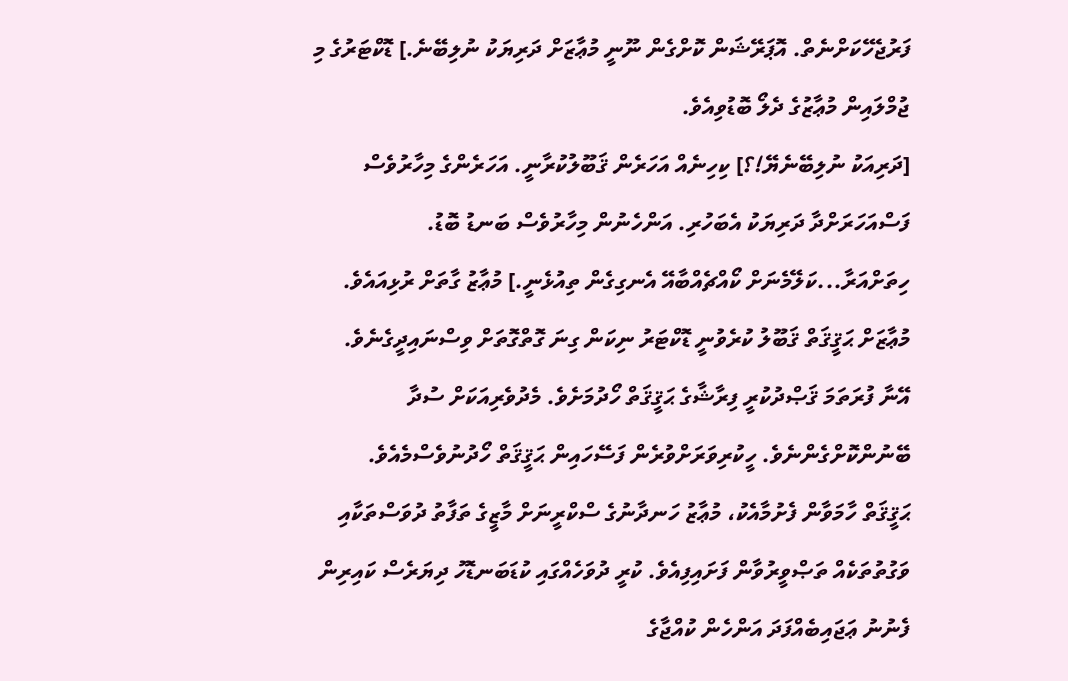ފަރުޖެހޭކަށްނެތް. އޮޕަރޭޝަން ކޮށްގެން ނޫނީ މުޢާޒަށް ދަރިޔަކު ނުލިބޭނެ.] ޑޮކްޓަރުގެ މި ޖުމްލައިން މުޢާޒުގެ ދެލޯ ބޮޑުވިއެވެ.
[ދަރިއަކު ނުލިބޭނެޔޭ!؟] ކިހިނެއް އަހަރެން ޤަބޫލުކުރާނީ. އަހަރެންގެ މިހާރުވެސް ފަސްއަހަރަށްދާ ދަރިޔަކު އެބަހުރި. އަންހެނުން މިހާރުވެސް ބަނޑު ބޮޑު. ހިތަށްއަރާ...ކަލޭމެނަށް ކޯއްޗެއްބާއޭ އެނގިގެން ތިއުޅެނީ.] މުޢާޒު ގާތަށް ރުޅިއައެވެ.
މުޢާޒަށް ޙަޤީޤަތް ޤަބޫލު ކުރެވުނީ ޑޮކްޓަރު ނިކަން ގިނަ ގޮތްގޮތަށް ވިސްނައިދީގެނެވެ. އޭނާ ފުރަތަމަ ޤަޞްދުކުރީ ފިރާޝާގެ ޙަޤީޤަތް ހޯދުމަށެވެ. މެދުވެރިއަކަށް ސުދާ ބޭނުންކޮށްގެންނެވެ. ހީކުރިވަރަށްވުރެން ފަސޭހައިން ޙަޤީޤަތް ހޯދުނުވެސްމެއެވެ.
ޙަޤީޤަތް ހާމަވާން ފެށުމާއެކު، މުޢާޒު ހަނދާނުގެ ސްކްރީނަށް މާޒީގެ ތަފާތު ދުވަސްތަކާއި ވަގުތުތަކެއް ތަޞްވީރުވާން ފަށައިފިއެވެ. ކުރީ ދުވަހެއްގައި ކުޑަބަނޑޮހު ދިޔަރެސް ކައިރިން ފެނުނު ޢަޖައިބެއްފަދަ އަންހެން ކުއްޖާގެ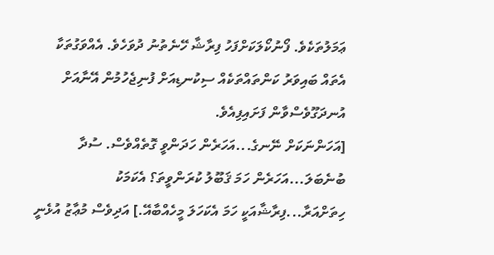ޢަމަލުތަކެވެ. ފޯނުކޯލަކަށްފަހު ފިރާޝާ ހޭނެތުނު ދުވަހެވެ. އެއްވަގުތަކާ އެތައް ބައިވަރު ކަންތައްތަކެއް ސިކުނޑިއަށް ފުނިޖެހުމުން އޭނާއަށް އުނދަގޫވެސްވާން ފަށައިފިއެވެ.
[އަހަންނަކަށް ނޭނގެ...އަހަރެން ހަދަންވީ ގޮތެއްވެސް. ސުދާ ބުނެބަލަ...އަހަރެން ހަމަ ޤަބޫލު ކުރަންވީތަ؟ އެކަމަކު ހިތަށްއަރާ...ފިރާޝާއަކީ ހަމަ އެކަހަލަ މީހެއްބާއޭ.] އަދިވެސް މުޢާޒު އުޅެނީ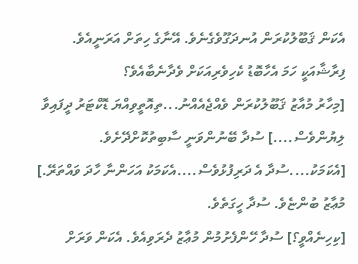އެކަން ޤަބޫލުކުރަން އުނދަގޫވެގެނެވެ. އޭނާގެ ހިތަށް އަރަނީއެވެ. ފިރާޝާއަކީ ހަމަ އެހާބޮޑު ކެހިވެރިއަކަށް ވެދާނެބާއެވެ؟
[މިހާރު މުއާޒު ޤަބޫލުކުރަން ވެއްޖެއެއްނު...ތިއޮތީވިއްޔަ ޑޮކްޓަރު ދީފައިވާ ލިޔުންވެސް....] ސުދާ ބޭނުންވަނީ ސާބިތުކޮށްދޭށެވެ.
[އެކަމަކު....ސުދާ އެ ދަރިފުޅުވެސް....އެކަމަކު އަހަންނާ ހާދަ ވައްތަރޭ.] މުޢާޒު ބުންޏެވެ. ސުދާ ހީގަތެވެ.
[ކިހިނެއްވީ؟] ސުދާ ހޭންފެށުމުން މުޢާޒު ދެރަވިއެވެ. އެކަން ވަރަށް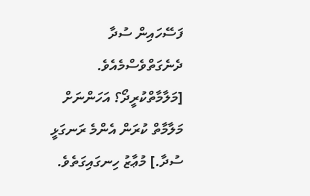ފަސޭހައިން ސުދާ ދެނެގަތްވެސްމެއެވެ.
[މަލާމާތްކުރީދޯ؟ އަހަންނަށް މަލާމާތް ކުރަން އެންމެ ރަނގަޅީ ސުދާ.] މުޢާޒު ހިނގައިގަތެވެ.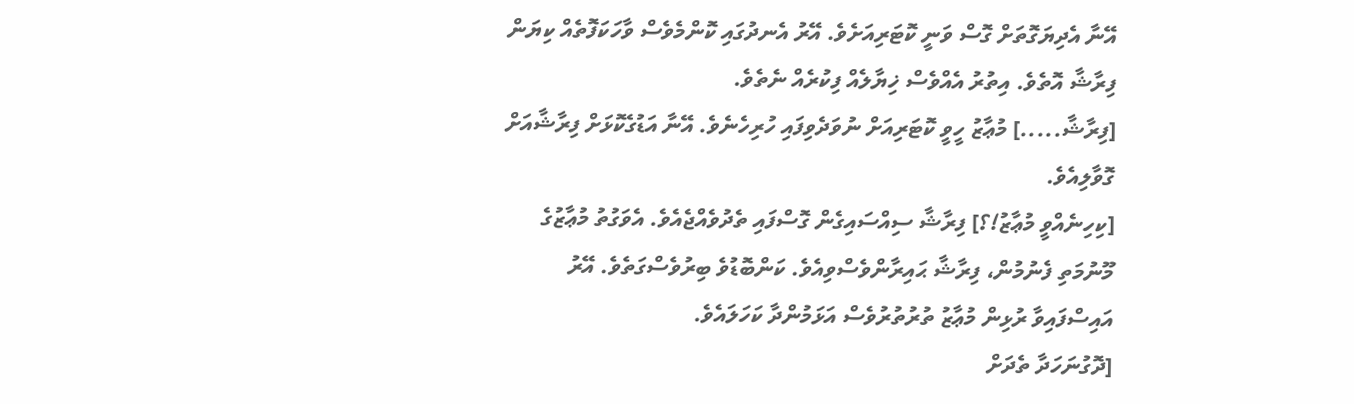އޭނާ އެދިޔަގޮތަށް ގޮސް ވަނީ ކޮޓަރިއަށެވެ. އޭރު އެނދުގައި ކޮންމެވެސް ވާހަކަފޮތެއް ކިޔަން ފިރާޝާ އޮތެވެ. އިތުރު އެއްވެސް ޚިޔާލެއް ފިކުރެއް ނެތެވެ.
[ފިރާޝާ.....] މުޢާޒު ހީވީ ކޮޓަރިއަށް ނުވަދެވިފައި ހުރިހެނެވެ. އޭނާ އަޑުގެކޮޅަށް ފިރާޝާއަށް ގޮވާލިއެވެ.
[ކިހިނެއްވީ މުޢާޒު!؟] ފިރާޝާ ސިއްސައިގެން ގޮސްފައި ތެދުވެއްޖެއެވެ. އެވަގުތު މުޢާޒުގެ މޫނުމަތި ފެނުމުން، ފިރާޝާ ޙައިރާންވެސްވިއެވެ. ކަންބޮޑުވެ ބިރުވެސްގަތެވެ. އޭރު އައިސްފައިވާ ރުޅިން މުޢާޒު ތުރުތުރުވެސް އަޅަމުންދާ ކަހަލައެވެ.
[ދޮގުނަހަދާ ތެދަށް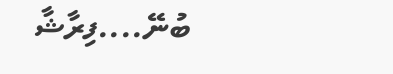ބުނޭ....ފިރާޝާ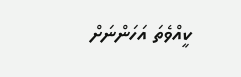ކީއްވެތަ އަހަންނަށް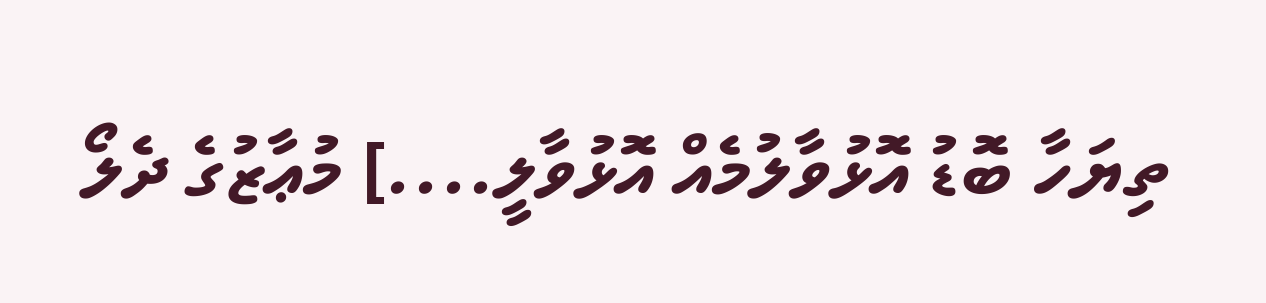ތިޔަހާ ބޮޑު އޮޅުވާލުމެއް އޮޅުވާލީ....] މުޢާޒުގެ ދެލޯ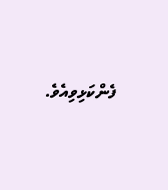ފެންކަޅިވިއެވެ.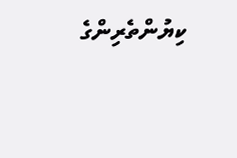ކިޔުންތެރިންގެ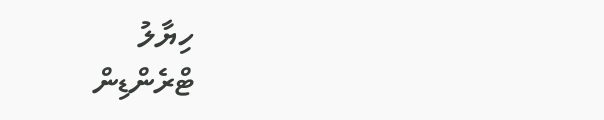ހިޔާލު
ޓްރެންޑިން